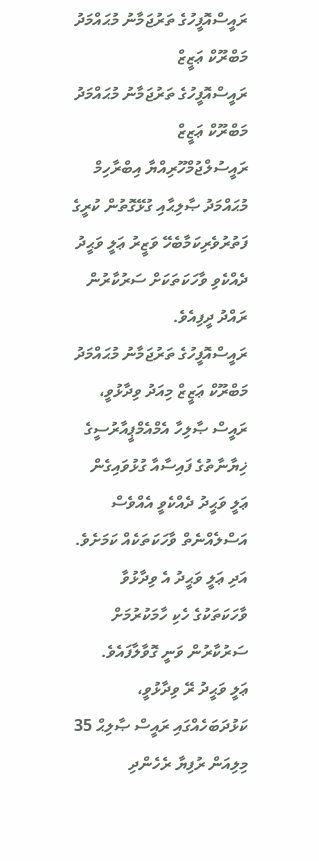ރައީސްއޮފީހުގެ ތަރުޖަމާނު މުޙައްމަދު މަބްރޫކް ޢަޒީޒް
ރައީސްއޮފީހުގެ ތަރުޖަމާނު މުޙައްމަދު މަބްރޫކް ޢަޒީޒް
ރައީސުލްޖުމްހޫރިއްޔާ އިބްރާހިމް މުޙައްމަދު ޞާލިޙާއި ގުޅޭގޮތުން ކުރީގެ ފަތުރުވެރިކަމާބެހޭ ވަޒީރު ޢަލީ ވަޙީދު ދެއްކެވި ވާހަކަތަކަށް ސަރުކާރުން ރައްދު ދީފިއެވެ.
ރައީސްއޮފީހުގެ ތަރުޖަމާނު މުޙައްމަދު މަބްރޫކް ޢަޒީޒް މިއަދު ވިދާޅުވީ، ރައީސް ޞާލިހާ އެމްއެމްޕީއާރުސީގެ ޚިޔާނާތުގެ ފައިސާއާ ގުޅުވައިގެން ޢަލީ ވަޙީދު ދެއްކެވީ އެއްވެސް އަސްލެއްނެތް ވާހަކަތަކެއް ކަމަށެވެ. އަދި ޢަލީ ވަޙީދު އެ ވިދާޅުވާ ވާހަކަތަކުގެ ހެކި ހާމަކުރުމަށް ސަރުކާރުން ވަނީ ގޮވާލާފައެވެ.
ޢަލީ ވަޙީދު ރޭ ވިދާޅުވީ، ކަޅުދަބަހެއްގައި ރައީސް ޞާލިޙް 35 މިލިއަން ރުފިޔާ ރެހެންދި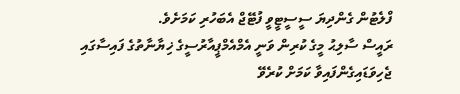ފްލެޓުން ގެންދިޔަ ސީސީޓީވީ ފުޓޭޖް އެބަހުރި ކަމަށެވެ.
ރައީސް ސާލިޙު މީގެ ކުރިން ވަނީ އެމްއެމްޕީއާރުސީގެ ޚިޔާނާތުގެ ފައިސާގައި ޖެހިވަޑައިގެންފައިވާ ކަމަށް ކުރެވޭ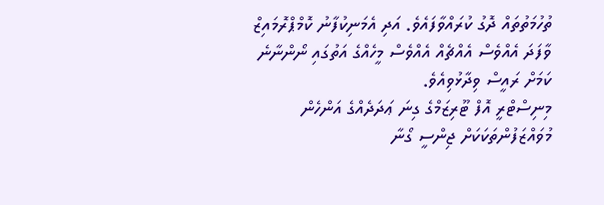ތުހުމަތުތައް ދޮގު ކުރައްވާފައެވެ. އަދި އެމަނިކުފާނު ކޮމްޕްރޮމައިޒް ވާފަދަ އެއްވެސް އެއްޗެއް އެއްވެސް މީހެއްގެ އަތުގައި ނޯންނާނެ ކަމަށް ރައީސް ވިދާޅުވިއެވެ.
މިނިސްޓްރީ އޮފް ޓޫރިޒަމްގެ ގިނަ ޢަދަދެއްގެ އަންހެން މުވައްޒަފުންތަކަކަށް ޖިންސީ ގޯނާ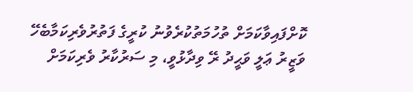ކޮށްފައިވާކަމަށް ތުހުމަތުކުރެވުނު ކުރީގެ ފަތުރުވެރިކަމާބެހޭ ވަޒީރު ޢަލީ ވަޙީދު ރޭ ވިދާޅުވީ، މި ސަރުކާރު ވެރިކަމަށް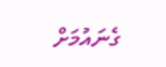ގެނައުމަށް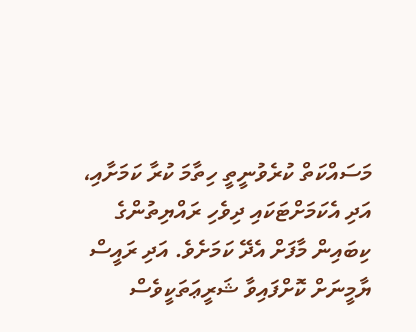މަސައްކަތް ކުރެވުނީތީ ހިތާމަ ކުރާ ކަމަށާއި، އަދި އެކަމަށްޓަކައި ދިވެހި ރައްޔިތުންގެ ކިބައިން މާފަށް އެދޭ ކަމަށެވެ. އަދި ރައީސް ޔާމީނަށް ކޮށްފައިވާ ޝަރީޢަތަކީވެސް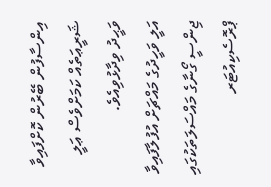އިންސާފުން ބޭރުން ކޮށްފައިވާ ޝަރީޢަތެއް ކަމަށްވެސް ޢަލީ ވަޙީދު ވިދާޅުވިއެވެ.
އަލީ ވަހީދުގެ މައްޗަށް އުފުލާފައިވާ ޖިންސީ ގޯނާގެ މައްސަލަތަކުގައި ޕްރޮސެކިއުޓަރ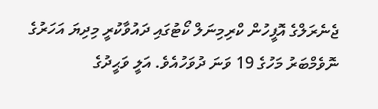ޖެނެރަލްގެ އޮފީހުން ކްރިމިނަލް ކޯޓުގައި ދައުވާކުރީ މިދިޔަ އަހަރުގެ ނޮވެމްބަރު މަހުގެ 19 ވަނަ ދުވަހުއެވެ. އަލީ ވަޙީދުގެ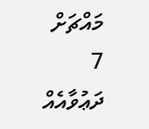މައްޗަށް 7 ދަޢުވާއެއް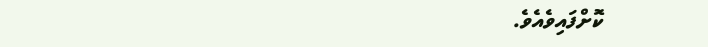ކޮށްފައިވެއެވެ.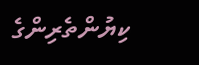ކިޔުންތެރިންގެ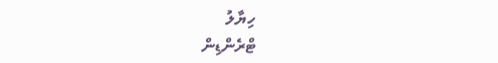ހިޔާލު
ޓްރެންޑިން